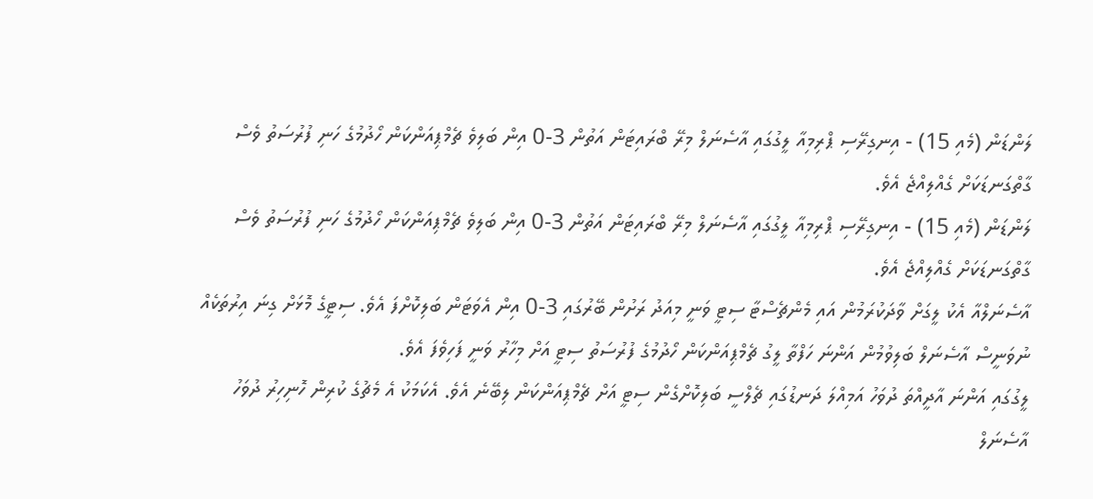ލަންޑަން (މެއި 15) - އިނގިރޭސި ޕްރިމިއާ ލީގުގައި އާސެނަލް މިރޭ ބްރައިޓަން އަތުން 3-0 އިން ބަލިވެ ޗެމްޕިއަންކަން ހޯދުމުގެ ހަނި ފުރުސަތު ވެސް ގާތްގަނޑަކަށް ގެއްލިއްޖެ އެވެ.
ލަންޑަން (މެއި 15) - އިނގިރޭސި ޕްރިމިއާ ލީގުގައި އާސެނަލް މިރޭ ބްރައިޓަން އަތުން 3-0 އިން ބަލިވެ ޗެމްޕިއަންކަން ހޯދުމުގެ ހަނި ފުރުސަތު ވެސް ގާތްގަނޑަކަށް ގެއްލިއްޖެ އެވެ.
އާސެނަލްއާ އެކު ލީގަށް ވާދަކުރަމުން އައި މެންޗެސްޓާ ސިޓީ ވަނީ މިއަދު ރަށުން ބޭރުގައި 3-0 އިން އެވަޓަން ބަލިކޮށްފަ އެވެ. ސިޓީގެ މޮޅަށް ގިނަ އިރުތަކެއް ނުވަނީސް އާސެނަލް ބަލިވުމުން އަންނަ ހަފްތާ ލީގު ޗެމްޕިއަންކަން ހޯދުމުގެ ފުރުސަތު ސިޓީ އަށް މިހާރު ވަނީ ފަހިވެފަ އެވެ.
ލީގުގައި އަންނަ އާދީއްތަ ދުވަހު އަމިއްލަ ދަނޑުގައި ޗެލްސީ ބަލިކޮށްގެން ސިޓީ އަށް ޗެމްޕިއަންކަން ލިބޭނެ އެވެ. އެކަމަކު އެ މެޗުގެ ކުރިން ހޮނިހިރު ދުވަހު އާސެނަލް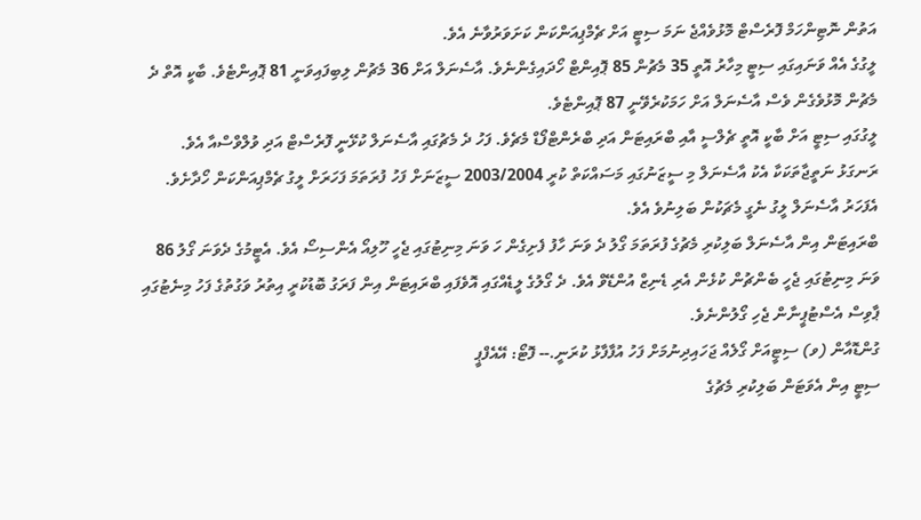އަތުން ނޮޓިންހަމް ފޮރެސްޓް މޮޅުވެއްޖެ ނަމަ ސިޓީ އަށް ޗެމްޕިއަންކަން ކަށަވަރުވާނެ އެވެ.
ލީގުގެ އެއް ވަނައިގައި ސިޓީ މިހާރު އޮތީ 35 މެޗުން 85 ޕޮއިންޓް ހޯދައިގެންނެވެ. އާސެނަލް އަށް 36 މެޗުން ލިބިފައިވަނީ 81 ޕޮއިންޓެވެ. ބާކީ އޮތް ދެ މެޗުން މޮޅުވެގެން ވެސް އާސެނަލް އަށް ހަމަކުރެވޭނީ 87 ޕޮއިންޓެވެ.
ލީގުގައި ސިޓީ އަށް ބާކީ އޮތީ ޗެލްސީ އާއި ބްރައިޓަން އަދި ބްރެންޓްފޯޑް މެޗެވެ. ފަހު ދެ މެޗުގައި އާސެނަލް ކުޅޭނީ ފޮރެސްޓް އަދި ވުލްވްސްއާ އެވެ.
ރަނގަޅު ނަތީޖާތަކަކާ އެކު އާސެނަލް މި ސީޒަނުގައި މަސައްކަތް ކުރީ 2003/2004 ސީޒަނަށް ފަހު ފުރަތަމަ ފަހަރަށް ލީގު ޗެމްޕިއަންކަން ހޯދާށެވެ. އެފަހަރު އާސެނަލް ލީގު ނެގީ މެޗަކުން ބަލިނުވެ އެވެ.
ބްރައިޓަން އިން އާސެނަލް ބަލިކުރި މެޗުގެ ފުރަތަމަ ގޯލު ދެ ވަނަ ހާފު ފެށިގެން ހަ ވަނަ މިނިޓުގައި ޖެހީ ހޫލިއޯ އެންސިސޯ އެވެ. އެޓީމުގެ ދެވަނަ ގޯލު 86 ވަނަ މިނިޓުގައި ޖެހީ ބެންޗުން ކުޅެން އެރި ޑެނިޒް އުންޑޭވް އެވެ. ދެ ގޯލުގެ ލީޑެއްގައި އޮވެފައި ބްރައިޓަން އިން ފަރަގު ބޮޑުކުރީ އިތުރު ވަގުތުގެ ފަހު މިނެޓުގައި ޕާވިސް އެސްޓުޕީނާން ޖެހި ގޯލުންނެވެ.
ގުންޑޮއާން (ވ) ސިޓީއަށް ގޯލެއް ޖަހައިދިނުމަށް ފަހު އުފާފާޅު ކުރަނީ.-- ފޮޓޯ: އޭއެފްޕީ
ސިޓީ އިން އެވަޓަން ބަލިކުރި މެޗުގެ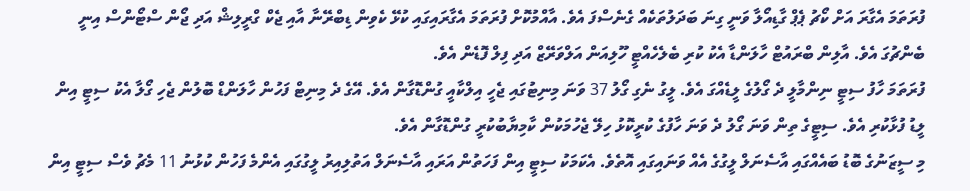ފުރަތަމަ އެގާރަ އަށް ކޯޗު ޕެޕް ގާޑިއޯލާ ވަނީ ގިނަ ބަދަލުތަކެއް ގެނެސްފަ އެވެ. އާއްމުކޮށް ފުރަތަމަ އެގާރައިގައި ކުޅޭ ކެވިން ޑިބްރޭނާ އާއި ޖެކް ގްރީލިޝް އަދި ޖޯން ސްޓޯންސް އިނީ ބެންޗުގަ އެވެ. އާލިން ބްރައުޓް ހާލަންޑާ އެކު ކުރި ބެލެހެއްޓީ ހޫލިއަން އަލްވަރޭޒް އަދި ފިލް ފޮޑެން އެވެ.
ފުރަތަމަ ހާފު ސިޓީ ނިންމާލީ ދެ ގޯލުގެ ލީޑެއްގަ އެވެ. ލީގު ނެގި ގޯލު 37 ވަނަ މިނިޓުގައި ޖެހީ އިލްކާއީ ގުންޑޮގާން އެވެ. އޭގެ ދެ މިނިޓް ފަހުން ހާލަންޑް ބޮލުން ޖެހި ގޯލާ އެކު ސިޓީ އިން ލީޑު ފުޅާކުރި އެވެ. ސިޓީގެ ތިން ވަނަ ގޯލު ދެ ވަނަ ހާފުގެ ކުރީކޮޅު ހިލޭ ޖެހުމަކުން ކާމިޔާބުކުރީ ގުންޑޮގާން އެވެ.
މި ސީޒަނުގެ ބޮޑު ބައެއްގައި އާސެނަލް ލީގުގެ އެއް ވަނައިގައި އޮތެވެ. އެކަމަކު ސިޓީ އިން ފަހަތުން އަރައި އާސެނަލް އަތުލިއިރު ލީގުގައި އެންމެ ފަހުން ކުޅުނު 11 މެޗު ވެސް ސިޓީ އިން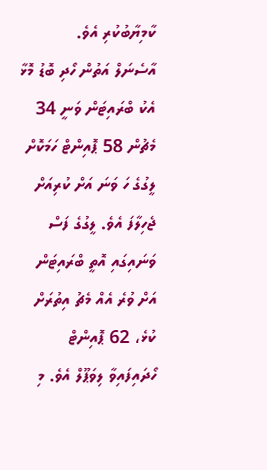ކާމިޔާބުކުރި އެވެ.
އާސެނަލް އަތުން ހޯދި ބޮޑު މޮޅާ އެކު ބްރައިޓަން ވަނީ 34 މެޗުން 58 ޕޮއިންޓް ހަމަކޮށް ލީގުގެ ހަ ވަނަ އަށް ކުރިއަށް ޖެހިލާފަ އެވެ. ލީގުގެ ފަސް ވަނައިގައި އޮތީ ބްރައިޓަން އަށް ވުރެ އެއް މެޗު އިތުރަށް ކުޅެ، 62 ޕޮއިންޓް ހޯދައިފައިވާ ލިވަޕޫލް އެވެ. މި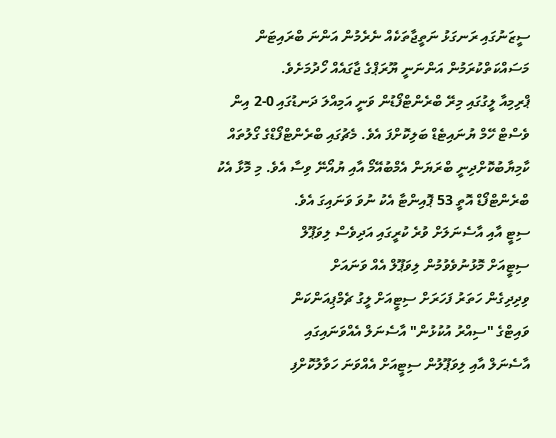ސީޒަނުގައި ރަނގަޅު ނަތީޖާތަކެއް ނެރެމުން އަންނަ ބްރައިޓަން މަސައްކަތްކުރަމުން އަންނަނީ ޔޫރަޕްގެ ޖާގައެއް ހޯދުމަށެވެ.
ޕްރިމިއާ ލީގުގައި މިރޭ ބްރެންޓްފޯޑުން ވަނީ އަމިއްލަ ދަނޑުގައި 0-2 އިން ވެސްޓް ހޭމް ޔުނައިޓެޑް ބަލިކޮށްފަ އެވެ. މެޗުގައި ބްރެންޓްފޯޑްގެ ގޯލުތައް ކާމިޔާބުކޮށްދިނީ ބްރަޔަން އެމްބުއޭމޯ އާއި ޔުއޯނޭ ވިސާ އެވެ. މި މޮޅާ އެކު ބްރެންޓްފޯޑް އޮތީ 53 ޕޮއިންޓާ އެކު ނުވަ ވަނައިގަ އެވެ.
ސިޓީ އާއި އާސެނަލަށް ވުރެ ކުރީގައި އަދިވެސް ލިވަޕޫލް
ސިޓީއަށް މޮޅުނުވެވުމުން ލިވަޕޫލް އެއް ވަނައަށް
ވިދިދިގެން ހަތަރު ފަހަރަށް ސިޓީއަށް ލީގު ޗެމްޕިއަންކަން
ވައިޓްގެ "ސިއްރު އުކުޅުން" އާސެނަލް އެއްވަނައިގައި
އާސެނަލް އާއި ލިވަޕޫލުން ސިޓީއަށް އެއްވަނަ ހަވާލުކޮށްފި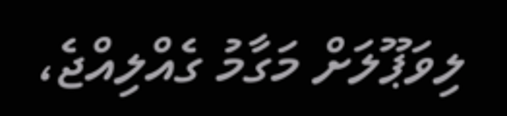ލިވަޕޫލަށް މަގާމު ގެއްލިއްޖެ،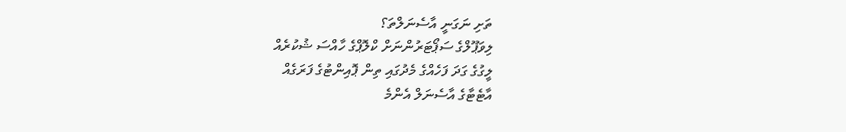ތަށި ނަގަނީ އާސެނަލްތަ؟
ލިވަޕޫލްގެ ސަޕޯޓަރުންނަށް ކްލޮޕްގެ ހާއްސަ ޝުކުރެއް
ލީގުގެ ގަދަ ފަހެއްގެ މެދުގައި ތިން ޕޮއިންޓުގެ ފަރަގެއް
އާޓެޓާގެ އާސެނަލް އެންމެ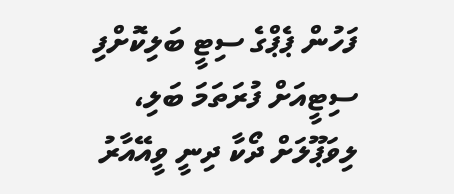ފަހުން ޕެޕްގެ ސިޓީ ބަލިކޮށްފި
ސިޓީއަށް ފުރަތަމަ ބަލި، ލިވަޕޫލަށް ދޯކާ ދިނީ ވީއޭއާރު